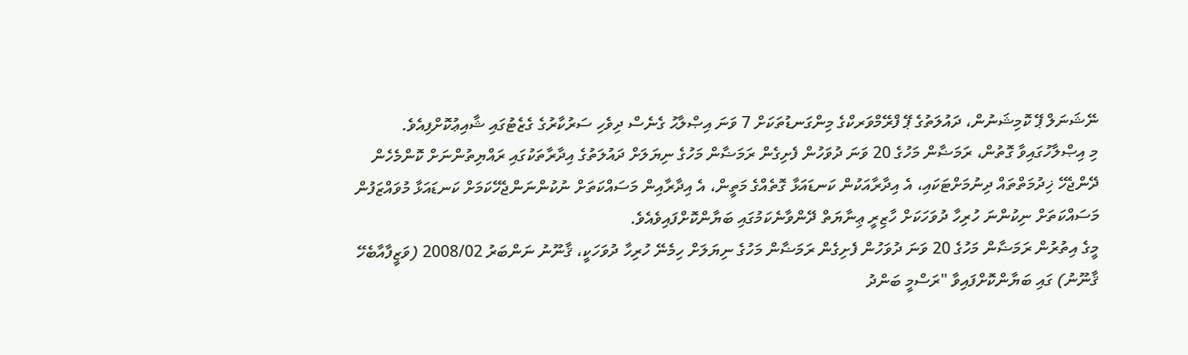ނޭޝަނަލް ޕޭ ކޮމިޝަނުން، ދައުލަތުގެ ޕޭ ފްރޭމްވަރކްގެ މިންގަނޑުތަކަށް 7 ވަނަ އިޞްލާޙު ގެނެސް ދިވެހި ސަރުކާރުގެ ގެޒެޓުގައި ޝާއިޢުކޮށްފިއެވެ.
މި އިޞްލާހުގައިވާ ގޮތުން، ރަމަޟާން މަހުގެ 20 ވަނަ ދުވަހުން ފެށިގެން ރަމަޟާން މަހުގެ ނިޔަލަށް ދައުލަތުގެ އިދާރާތަކުގައި ރައްޔިތުންނަށް ކޮންމެހެން ދޭންޖެހޭ ޚިދުމަތްތައް ދިނުމަށްޓަކައި، އެ އިދާރާއަކުން ކަނޑައަޅާ ގޮތެއްގެ މަތީން، އެ އިދާރާއިން މަސައްކަތަށް ނުކުންނަންޖެހޭކަމަށް ކަނޑައަޅާ މުވައްޒަފުން މަސައްކަތަށް ނިކުންނަ ހުރިހާ ދުވަހަކަށް ހާޒިރީ ޢިނާޔަތް ދޭންވާނެކަމުގައި ބަޔާންކޮށްފައިވެއެވެ.
މީގެ އިތުރުން ރަމަޟާން މަހުގެ 20 ވަނަ ދުވަހުން ފެށިގެން ރަމަޟާން މަހުގެ ނިޔަލަށް ހިމެނޭ ހުރިހާ ދުވަހަކީ، ޤާނޫނު ނަންބަރު 2008/02 (ވަޒީފާއާބެހޭ ޤާނޫނު) ގައި ބަޔާންކޮށްފައިވާ "ރަސްމީ ބަންދު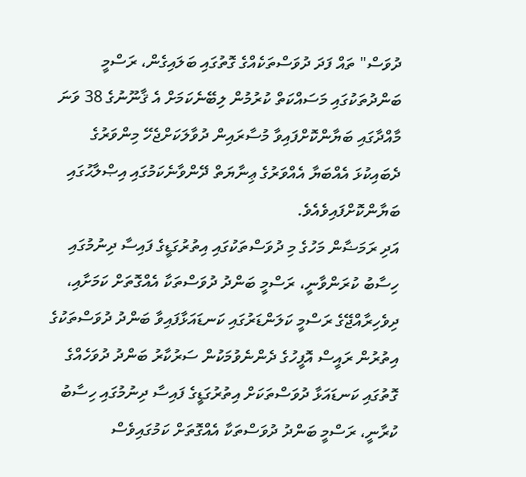ދުވަސް" ތައް ފަދަ ދުވަސްތަކެއްގެ ގޮތުގައި ބަލައިގެން، ރަސްމީ ބަންދުތަކުގައި މަސައްކަތް ކުރުމުން ލިބޭނެކަމަށް އެ ޤާނޫނުގެ 38 ވަނަ މާއްދާގައި ބަޔާންކޮށްފައިވާ މުސާރައިން ދުވާލަކަށްޖެހޭ މިންވަރުގެ ދެބައިކުޅަ އެއްބަޔާ އެއްވަރުގެ ޢިނާޔަތް ދޭންވާނެކަމުގައި އިޞްލާޙުގައި ބަޔާންކޮށްފައިވެއެވެ.
އަދި ރަމަޟާން މަހުގެ މި ދުވަސްތަކުގައި އިތުރުގަޑީގެ ފައިސާ ދިނުމުގައި ހިސާބު ކުރަންވާނީ، ރަސްމީ ބަންދު ދުވަސްތަކާ އެއްގޮތަށް ކަމަށާއި، ދިވެހިރާއްޖޭގެ ރަސްމީ ކަލަންޑަރުގައި ކަނޑައަޅާފައިވާ ބަންދު ދުވަސްތަކުގެ އިތުރުން ރައީސް އޮފީހުގެ ދެންނެވުމަކުން ސަރުކާރު ބަންދު ދުވަހެއްގެ ގޮތުގައި ކަނޑައަޅާ ދުވަސްތަކަށް އިތުރުގަޑީގެ ފައިސާ ދިނުމުގައި ހިސާބު ކުރާނީ، ރަސްމީ ބަންދު ދުވަސްތަކާ އެއްގޮތަށް ކަމުގައިވެސް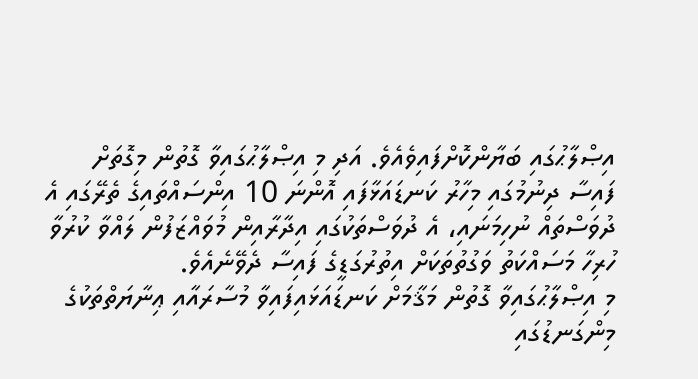އިޞްލާޙުގައި ބަޔާންކޮށްފައިވެއެވެ. އަދި މި އިޞްލާޙުގައިވާ ގޮތުން މިގޮތަށް ފައިސާ ދިނުމުގައި މިހާރު ކަނޑައަޅާފައި އޮންނަ 10 އިންސައްތައިގެ ތެރޭގައި އެ ދުވަސްތައް ނުހިމަނައި، އެ ދުވަސްތަކުގައި އިދާރާއިން މުވައްޒަފުން ލައްވާ ކުރުވާ ހުރިހާ މަސައްކަތު ވަގުތުތަކަށް އިތުރުގަޑީގެ ފައިސާ ދެވޭނެއެވެ.
މި އިޞްލާޙުގައިވާ ގޮތުން މަޤާމަށް ކަނޑައަޅައިފައިވާ މުސާރައާއި ޢިނާޔަތްތަކުގެ މިންގަނޑުގައި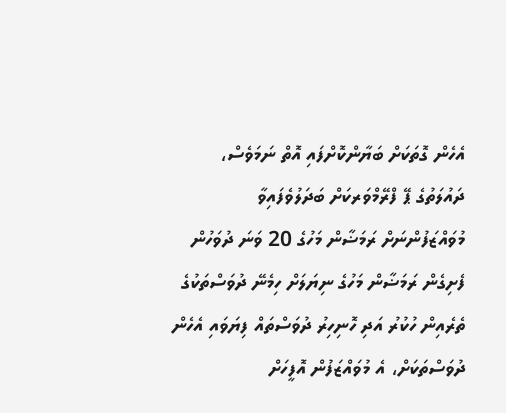އެހެން ގޮތަކަށް ބަޔާންކޮށްފައި އޮތް ނަމަވެސް، ދައުލަތުގެ ޕޭ ފްރޭމްވަރކަށް ބަދަލުވެފައިވާ މުވައްޒަފުންނަށް ރަމަޟާން މަހުގެ 20 ވަނަ ދުވަހުން ފެށިގެން ރަމަޟާން މަހުގެ ނިޔަލަށް ހިމެނޭ ދުވަސްތަކުގެ ތެރެއިން ހުކުރު އަދި ހޮނިހިރު ދުވަސްތައް ފިޔަވައި އެހެން ދުވަސްތަކަށް، އެ މުވައްޒަފުން އޮފީހަށް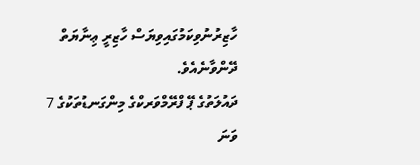ހާޒިރުނުވިކަމުގައިވިޔަސް ހާޒިރީ ޢިނާޔަތް ދޭންވާނެއެވެ.
ދައުލަތުގެ ޕޭ ފްރޭމްވަރކްގެ މިންގަނޑުތަކުގެ 7 ވަނަ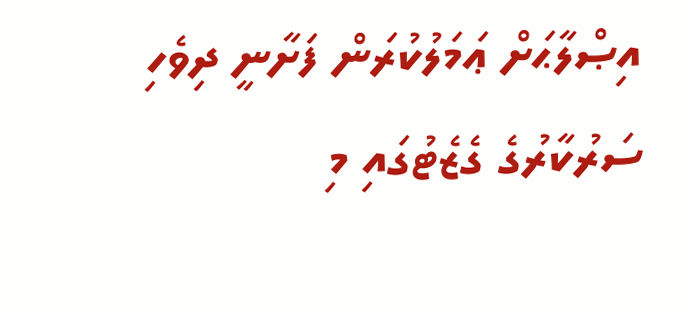އިޞްލާޙަށް ޢަމަލުކުރަން ފަށާނީ ދިވެހި ސަރުކާރުގެ ގެޒެޓުގައި މި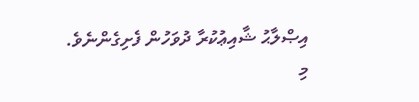އިޞްލާޙު ޝާއިޢުކުރާ ދުވަހުން ފެށިގެންނެވެ.
މި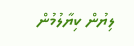ލިޔުން ކިޔާލުމުން